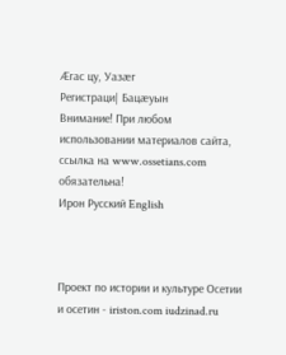Æгас цу, Уазæг
Регистраци| Бацæуын
Внимание! При любом использовании материалов сайта, ссылка на www.ossetians.com обязательна!
Ирон Русский English



Проект по истории и культуре Осетии и осетин - iriston.com iudzinad.ru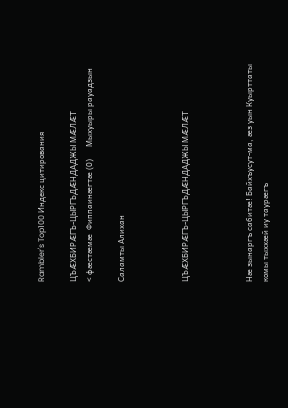Rambler's Top100 Индекс цитирования

ЦЪÆХБИРÆГЪ-ЦЫРГЪДÆНДАДЖЫ МÆЛÆТ
< фæстæмæ  Фиппаинæгтæ (0)      Мыхуыры рауадзын

Саламты Алихан



ЦЪÆХБИРÆГЪ-ЦЫРГЪДÆНДАДЖЫ МÆЛÆТ



Нæ зынаргъ сабитæ! Байхъусут-ма, æз уын Куырттаты комы тыххæй иу таурæгъ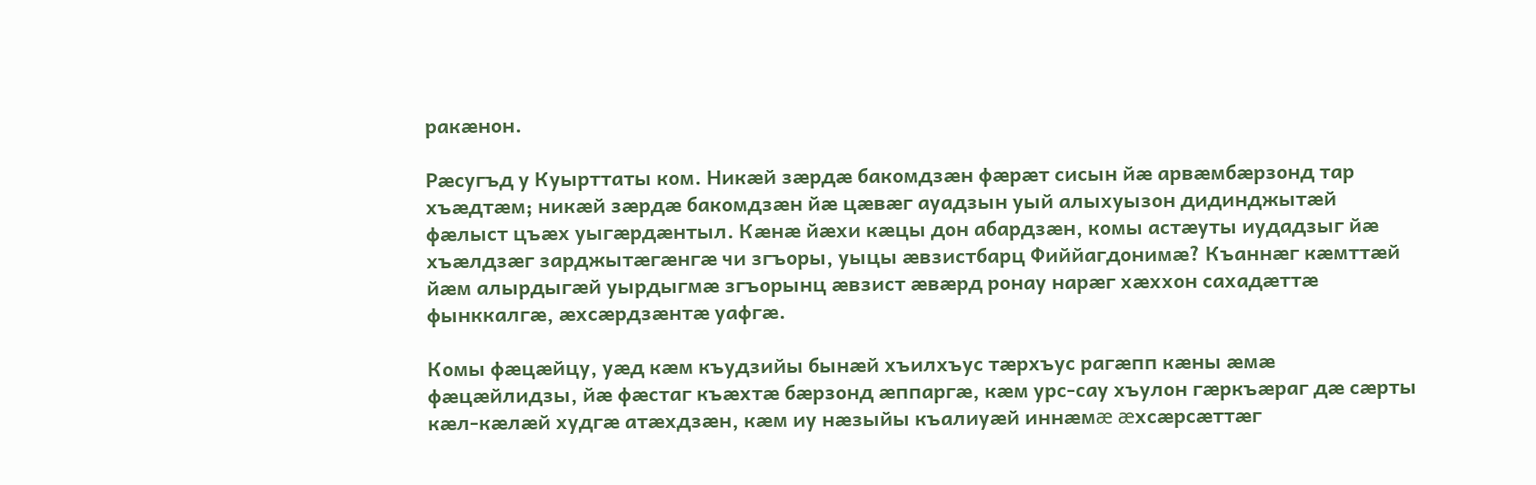ракæнон.

Рæсугъд у Куырттаты ком. Никæй зæрдæ бакомдзæн фæрæт сисын йæ арвæмбæрзонд тар хъæдтæм; никæй зæрдæ бакомдзæн йæ цæвæг ауадзын уый алыхуызон дидинджытæй фæлыст цъæх уыгæрдæнтыл. Кæнæ йæхи кæцы дон абардзæн, комы астæуты иудадзыг йæ хъæлдзæг зарджытæгæнгæ чи згъоры, уыцы æвзистбарц Фиййагдонимæ? Къаннæг кæмттæй йæм алырдыгæй уырдыгмæ згъорынц æвзист æвæрд ронау нарæг хæххон сахадæттæ фынккалгæ, æхсæрдзæнтæ уафгæ.

Комы фæцæйцу, уæд кæм къудзийы бынæй хъилхъус тæрхъус рагæпп кæны æмæ фæцæйлидзы, йæ фæстаг къæхтæ бæрзонд æппаргæ, кæм урс-сау хъулон гæркъæраг дæ сæрты кæл-кæлæй худгæ атæхдзæн, кæм иу нæзыйы къалиуæй иннæмæ æхсæрсæттæг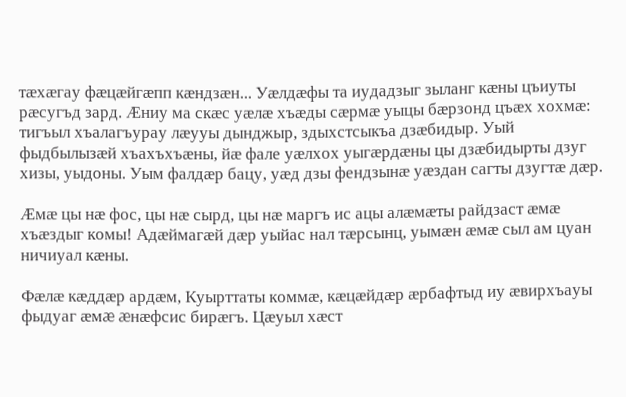тæхæгау фæцæйгæпп кæндзæн... Уæлдæфы та иудадзыг зыланг кæны цъиуты рæсугъд зард. Æниу ма скæс уæлæ хъæды сæрмæ уыцы бæрзонд цъæх хохмæ: тигъыл хъалагъурау лæууы дынджыр, здыхстсыкъа дзæбидыр. Уый фыдбылызæй хъахъхъæны, йæ фале уæлхох уыгæрдæны цы дзæбидырты дзуг хизы, уыдоны. Уым фалдæр бацу, уæд дзы фендзынæ уæздан сагты дзугтæ дæр.

Æмæ цы нæ фос, цы нæ сырд, цы нæ маргъ ис ацы алæмæты райдзаст æмæ хъæздыг комы! Адæймагæй дæр уыйас нал тæрсынц, уымæн æмæ сыл ам цуан ничиуал кæны.

Фæлæ кæддæр ардæм, Куырттаты коммæ, кæцæйдæр æрбафтыд иу æвирхъауы фыдуаг æмæ æнæфсис бирæгъ. Цæуыл хæст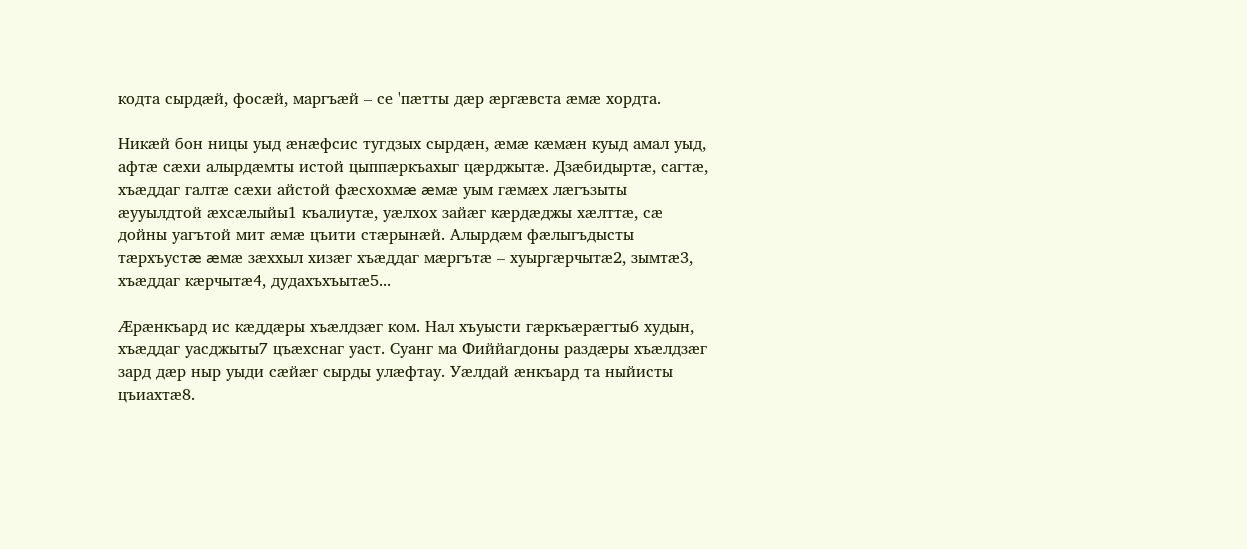кодта сырдæй, фосæй, маргъæй – се 'пæтты дæр æргæвста æмæ хордта.

Никæй бон ницы уыд æнæфсис тугдзых сырдæн, æмæ кæмæн куыд амал уыд, афтæ сæхи алырдæмты истой цыппæркъахыг цæрджытæ. Дзæбидыртæ, сагтæ, хъæддаг галтæ сæхи айстой фæсхохмæ æмæ уым гæмæх лæгъзыты æууылдтой æхсæлыйы1 къалиутæ, уæлхох зайæг кæрдæджы хæлттæ, сæ дойны уагътой мит æмæ цъити стæрынæй. Алырдæм фæлыгъдысты тæрхъустæ æмæ зæххыл хизæг хъæддаг мæргътæ – хуыргæрчытæ2, зымтæ3, хъæддаг кæрчытæ4, дудахъхъытæ5...

Æрæнкъард ис кæддæры хъæлдзæг ком. Нал хъуысти гæркъæрæгты6 худын, хъæддаг уасджыты7 цъæхснаг уаст. Суанг ма Фиййагдоны раздæры хъæлдзæг зард дæр ныр уыди сæйæг сырды улæфтау. Уæлдай æнкъард та ныйисты цъиахтæ8.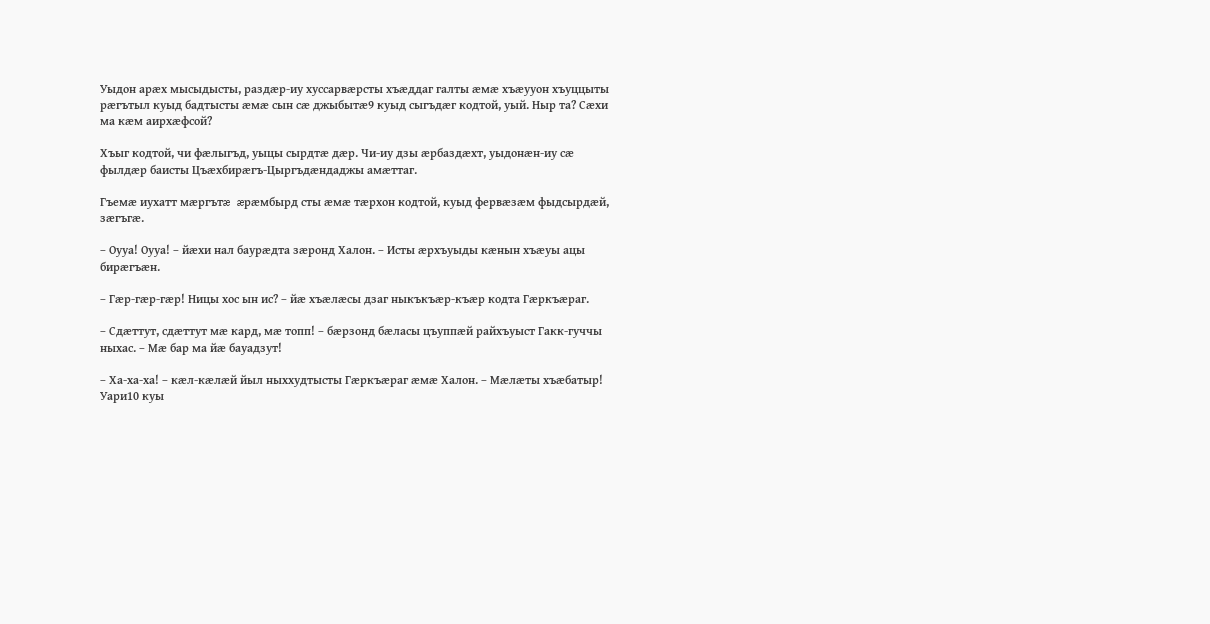Уыдон арæх мысыдысты, раздæр-иу хуссарвæрсты хъæддаг галты æмæ хъæууон хъуццыты рæгътыл куыд бадтысты æмæ сын сæ джыбытæ9 куыд сыгъдæг кодтой, уый. Ныр та? Сæхи ма кæм аирхæфсой?

Хъыг кодтой, чи фæлыгъд, уыцы сырдтæ дæр. Чи-иу дзы æрбаздæхт, уыдонæн-иу сæ фылдæр баисты Цъæхбирæгъ-Цыргъдæндаджы амæттаг.

Гъемæ иухатт мæргътæ æрæмбырд сты æмæ тæрхон кодтой, куыд фервæзæм фыдсырдæй, зæгъгæ.

– Оууа! Оууа! – йæхи нал баурæдта зæронд Халон. – Исты æрхъуыды кæнын хъæуы ацы бирæгъæн.

– Гæр-гæр-гæр! Ницы хос ын ис? – йæ хъæлæсы дзаг ныкъкъæр-къæр кодта Гæркъæраг.

– Сдæттут, сдæттут мæ кард, мæ топп! – бæрзонд бæласы цъуппæй райхъуыст Гакк-гуччы ныхас. – Мæ бар ма йæ бауадзут!

– Ха-ха-ха! – кæл-кæлæй йыл ныххудтысты Гæркъæраг æмæ Халон. – Мæлæты хъæбатыр! Уари10 куы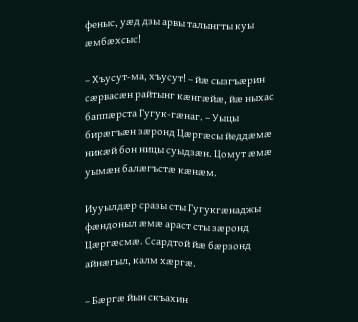феныс, уæд дзы арвы талынгты куы æмбæхсыс!

– Хъусут-ма, хъусут! – йæ сызгъæрин сæрвасæн райтынг кæнгæйæ, йæ ныхас баппæрста Гугук-гæнаг. – Уыцы бирæгъæн зæронд Цæргæсы йеддæмæ никæй бон ницы суыдзæн. Цомут æмæ уымæн балæгъстæ кæнæм.

Иууылдæр сразы сты Гугукгæнаджы фæндоныл æмæ араст сты зæронд Цæргæсмæ. Ссардтой йæ бæрзонд айнæгыл, калм хæргæ.

– Бæргæ йын скъахин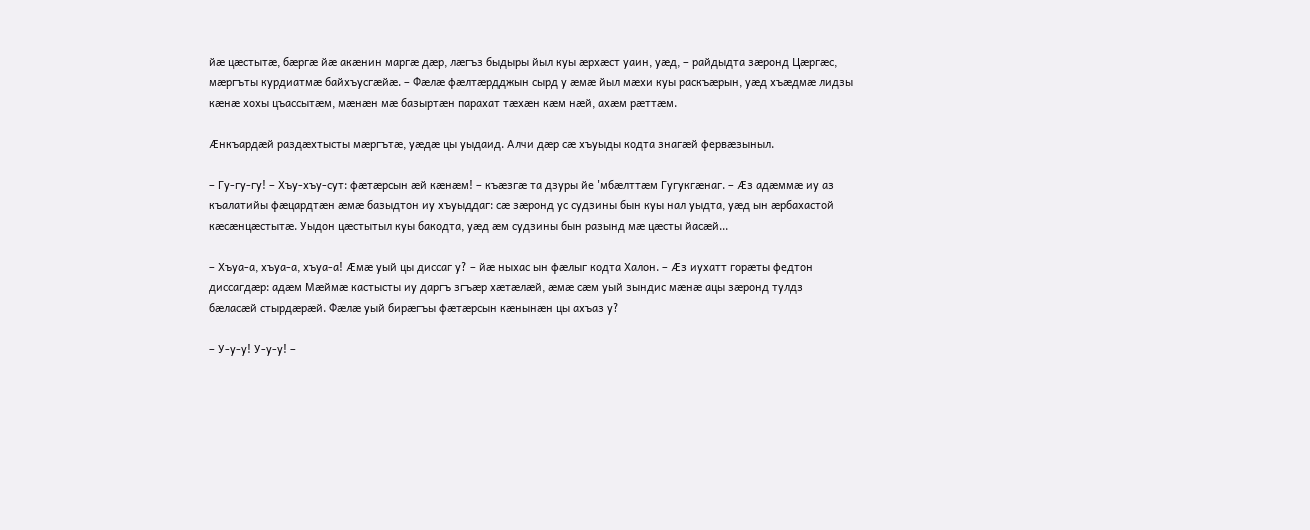йæ цæстытæ, бæргæ йæ акæнин маргæ дæр, лæгъз быдыры йыл куы æрхæст уаин, уæд, – райдыдта зæронд Цæргæс, мæргъты курдиатмæ байхъусгæйæ. – Фæлæ фæлтæрдджын сырд у æмæ йыл мæхи куы раскъæрын, уæд хъæдмæ лидзы кæнæ хохы цъассытæм, мæнæн мæ базыртæн парахат тæхæн кæм нæй, ахæм рæттæм.

Æнкъардæй раздæхтысты мæргътæ, уæдæ цы уыдаид. Алчи дæр сæ хъуыды кодта знагæй фервæзыныл.

– Гу-гу-гу! – Хъу-хъу-сут: фæтæрсын æй кæнæм! – къæзгæ та дзуры йе 'мбæлттæм Гугукгæнаг. – Æз адæммæ иу аз къалатийы фæцардтæн æмæ базыдтон иу хъуыддаг: сæ зæронд ус судзины бын куы нал уыдта, уæд ын æрбахастой кæсæнцæстытæ. Уыдон цæстытыл куы бакодта, уæд æм судзины бын разынд мæ цæсты йасæй...

– Хъуа-а, хъуа-а, хъуа-а! Æмæ уый цы диссаг у? – йæ ныхас ын фæлыг кодта Халон. – Æз иухатт горæты федтон диссагдæр: адæм Мæймæ кастысты иу даргъ згъæр хæтæлæй, æмæ сæм уый зындис мæнæ ацы зæронд тулдз бæласæй стырдæрæй. Фæлæ уый бирæгъы фæтæрсын кæнынæн цы ахъаз у?

– У-у-у! У-у-у! –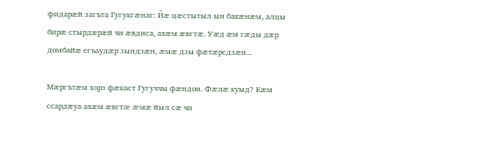фидарæй загъта Гугукгæнаг: Йæ цæстытыл ын бакæнæм, алцы бирæ стырдæрæй чи æвдиса, ахæм æвгтæ. Уæд æм гæды дæр домбайæ егъаудæр зындзæн, æмæ дзы фæтæрсдзæн...

Мæргътæм хорз фæкаст Гугуччы фæндон. Фæлæ куыд? Кæм ссардæуа ахæм æвгтæ æмæ йыл сæ чи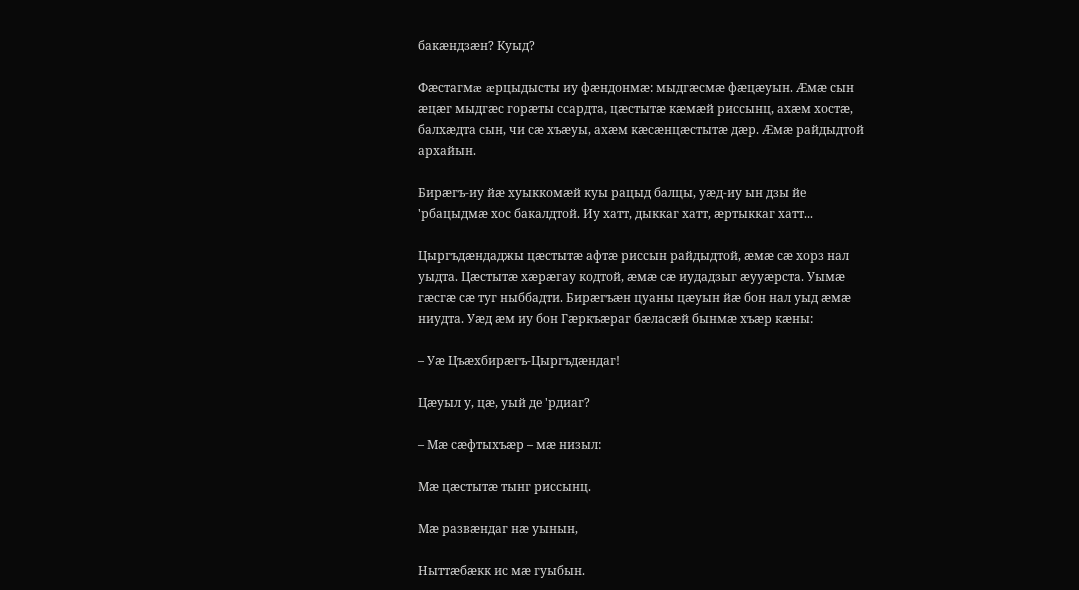бакæндзæн? Куыд?

Фæстагмæ æрцыдысты иу фæндонмæ: мыдгæсмæ фæцæуын. Æмæ сын æцæг мыдгæс горæты ссардта, цæстытæ кæмæй риссынц, ахæм хостæ, балхæдта сын, чи сæ хъæуы, ахæм кæсæнцæстытæ дæр. Æмæ райдыдтой архайын.

Бирæгъ-иу йæ хуыккомæй куы рацыд балцы, уæд-иу ын дзы йе 'рбацыдмæ хос бакалдтой. Иу хатт, дыккаг хатт, æртыккаг хатт...

Цыргъдæндаджы цæстытæ афтæ риссын райдыдтой, æмæ сæ хорз нал уыдта. Цæстытæ хæрæгау кодтой, æмæ сæ иудадзыг æууæрста. Уымæ гæсгæ сæ туг ныббадти. Бирæгъæн цуаны цæуын йæ бон нал уыд æмæ ниудта. Уæд æм иу бон Гæркъæраг бæласæй бынмæ хъæр кæны:

– Уæ Цъæхбирæгъ-Цыргъдæндаг!

Цæуыл у, цæ, уый де 'рдиаг?

– Мæ сæфтыхъæр – мæ низыл:

Мæ цæстытæ тынг риссынц.

Мæ развæндаг нæ уынын,

Ныттæбæкк ис мæ гуыбын.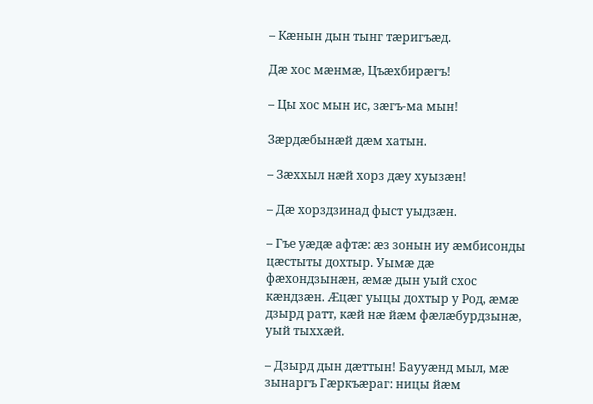– Кæнын дын тынг тæригъæд.

Дæ хос мæнмæ, Цъæхбирæгъ!

– Цы хос мын ис, зæгъ-ма мын!

Зæрдæбынæй дæм хатын.

– Зæххыл нæй хорз дæу хуызæн!

– Дæ хорздзинад фыст уыдзæн.

– Гъе уæдæ афтæ: æз зонын иу æмбисонды цæстыты дохтыр. Уымæ дæ фæхондзынæн, æмæ дын уый схос кæндзæн. Æцæг уыцы дохтыр у Род, æмæ дзырд ратт, кæй нæ йæм фæлæбурдзынæ, уый тыххæй.

– Дзырд дын дæттын! Баууæнд мыл, мæ зынаргъ Гæркъæраг: ницы йæм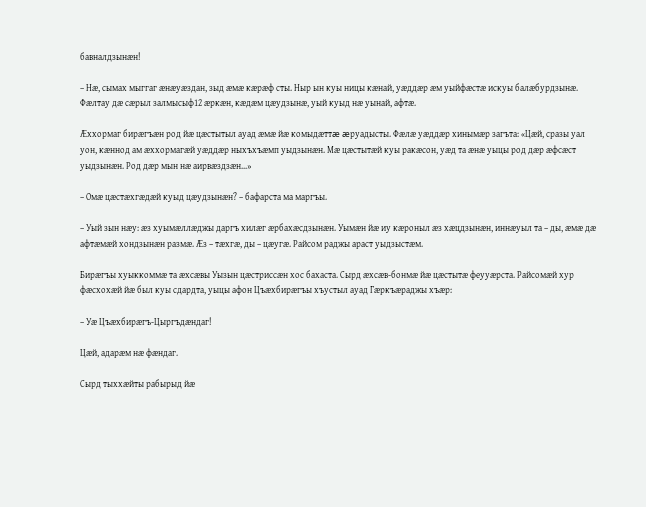бавналдзынæн!

– Нæ, сымах мыггаг æнæуæздан, зыд æмæ кæрæф сты. Ныр ын куы ницы кæнай, уæддæр æм уыйфæстæ искуы балæбурдзынæ. Фæлтау дæ сæрыл залмысыф12 æркæн, кæдæм цæудзынæ, уый куыд нæ уынай, афтæ.

Æххормаг бирæгъæн род йæ цæстытыл ауад æмæ йæ комыдæттæ æруадысты. Фæлæ уæддæр хинымæр загъта: «Цæй, сразы уал уон, кæннод ам æххормагæй уæддæр ныхъхъæмп уыдзынæн. Мæ цæстытæй куы ракæсон, уæд та æнæ уыцы род дæр æфсæст уыдзынæн. Род дæр мын нæ аирвæздзæн...»

– Омæ цæстæхгæдæй куыд цæудзынæн? – бафарста ма маргъы.

– Уый зын нæу: æз хуымæллæджы даргъ хилæг æрбахæсдзынæн. Уымæн йæ иу кæроныл æз хæцдзынæн, иннæуыл та – ды, æмæ дæ афтæмæй хондзынæн размæ. Æз – тæхгæ, ды – цæугæ. Райсом раджы араст уыдзыстæм.

Бирæгъы хуыккоммæ та æхсæвы Уызын цæстриссæн хос бахаста. Сырд æхсæв-бонмæ йæ цæстытæ феууæрста. Райсомæй хур фæсхохæй йæ был куы сдардта, уыцы афон Цъæхбирæгъы хъустыл ауад Гæркъæраджы хъæр:

– Уæ Цъæхбирæгъ-Цыргъдæндаг!

Цæй, адарæм нæ фæндаг.

Сырд тыххæйты рабырыд йæ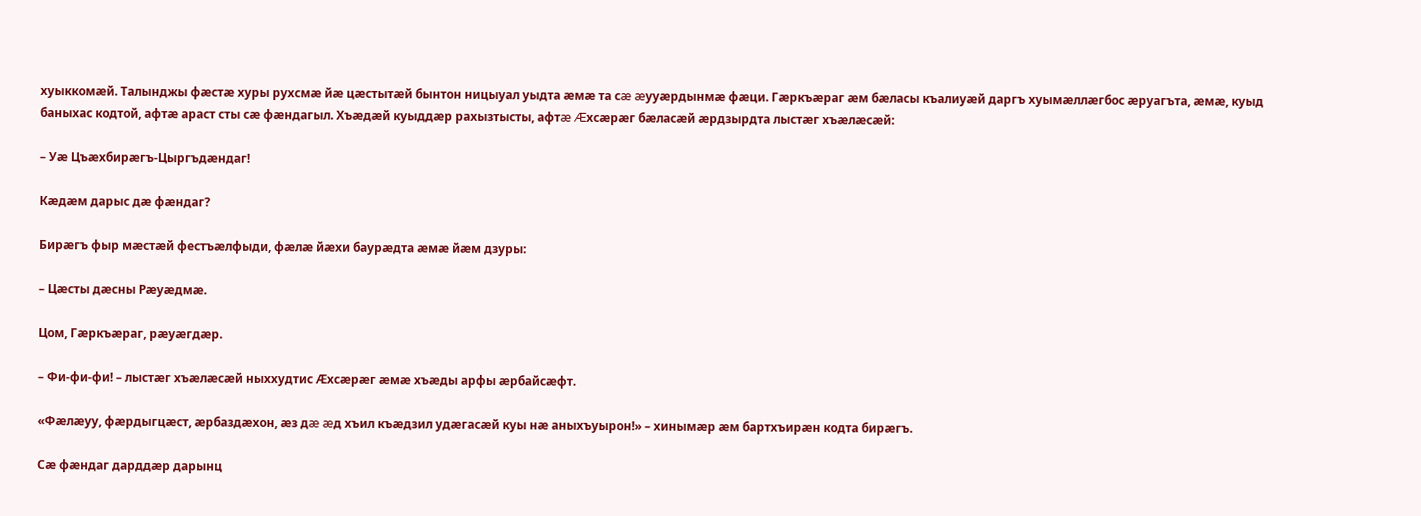хуыккомæй. Талынджы фæстæ хуры рухсмæ йæ цæстытæй бынтон ницыуал уыдта æмæ та сæ æууæрдынмæ фæци. Гæркъæраг æм бæласы къалиуæй даргъ хуымæллæгбос æруагъта, æмæ, куыд баныхас кодтой, афтæ араст сты сæ фæндагыл. Хъæдæй куыддæр рахызтысты, афтæ Æхсæрæг бæласæй æрдзырдта лыстæг хъæлæсæй:

– Уæ Цъæхбирæгъ-Цыргъдæндаг!

Кæдæм дарыс дæ фæндаг?

Бирæгъ фыр мæстæй фестъæлфыди, фæлæ йæхи баурæдта æмæ йæм дзуры:

– Цæсты дæсны Рæуæдмæ.

Цом, Гæркъæраг, рæуæгдæр.

– Фи-фи-фи! – лыстæг хъæлæсæй ныххудтис Æхсæрæг æмæ хъæды арфы æрбайсæфт.

«Фæлæуу, фæрдыгцæст, æрбаздæхон, æз дæ æд хъил къæдзил удæгасæй куы нæ аныхъуырон!» – хинымæр æм бартхъирæн кодта бирæгъ.

Сæ фæндаг дарддæр дарынц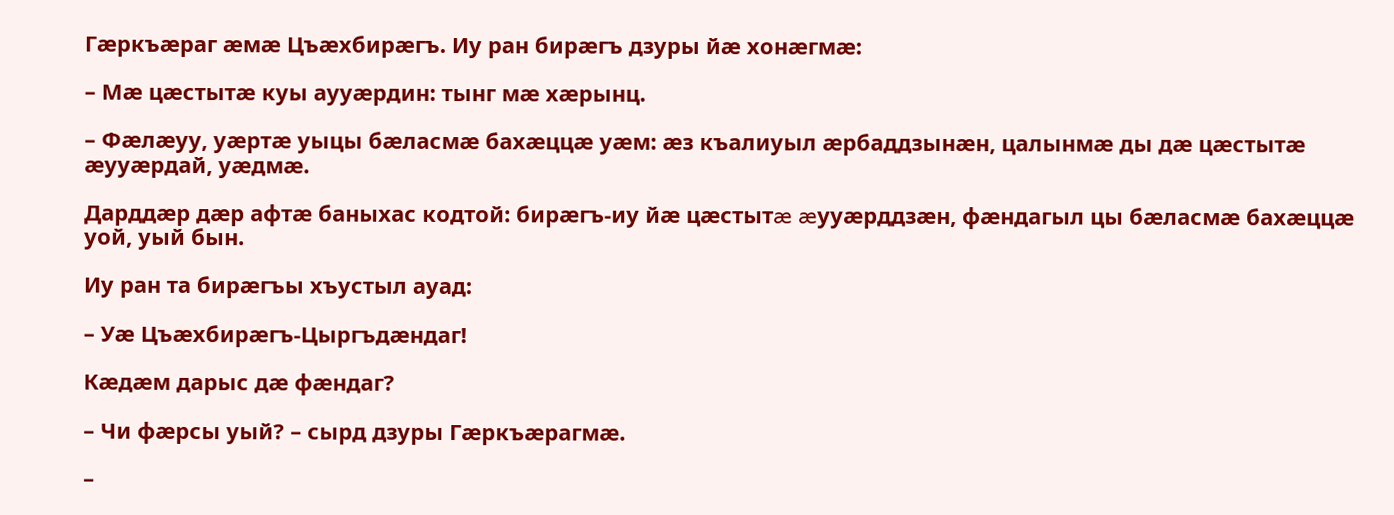Гæркъæраг æмæ Цъæхбирæгъ. Иу ран бирæгъ дзуры йæ хонæгмæ:

– Мæ цæстытæ куы аууæрдин: тынг мæ хæрынц.

– Фæлæуу, уæртæ уыцы бæласмæ бахæццæ уæм: æз къалиуыл æрбаддзынæн, цалынмæ ды дæ цæстытæ æууæрдай, уæдмæ.

Дарддæр дæр афтæ баныхас кодтой: бирæгъ-иу йæ цæстытæ æууæрддзæн, фæндагыл цы бæласмæ бахæццæ уой, уый бын.

Иу ран та бирæгъы хъустыл ауад:

– Уæ Цъæхбирæгъ-Цыргъдæндаг!

Кæдæм дарыс дæ фæндаг?

– Чи фæрсы уый? – сырд дзуры Гæркъæрагмæ.

–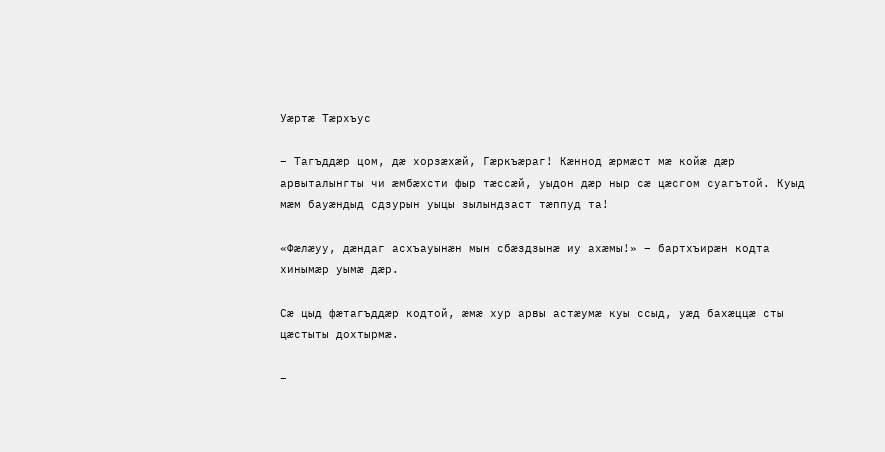Уæртæ Тæрхъус

– Тагъддæр цом, дæ хорзæхæй, Гæркъæраг! Кæннод æрмæст мæ койæ дæр арвыталынгты чи æмбæхсти фыр тæссæй, уыдон дæр ныр сæ цæсгом суагътой. Куыд мæм бауæндыд сдзурын уыцы зылындзаст тæппуд та!

«Фæлæуу, дæндаг асхъауынæн мын сбæздзынæ иу ахæмы!» – бартхъирæн кодта хинымæр уымæ дæр.

Сæ цыд фæтагъддæр кодтой, æмæ хур арвы астæумæ куы ссыд, уæд бахæццæ сты цæстыты дохтырмæ.

–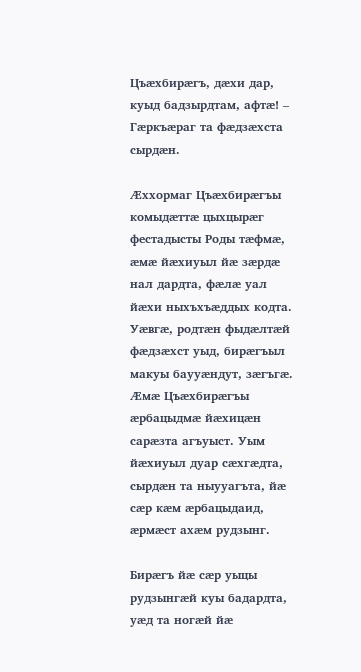Цъæхбирæгъ, дæхи дар, куыд бадзырдтам, афтæ! – Гæркъæраг та фæдзæхста сырдæн.

Æххормаг Цъæхбирæгъы комыдæттæ цыхцырæг фестадысты Роды тæфмæ, æмæ йæхиуыл йæ зæрдæ нал дардта, фæлæ уал йæхи ныхъхъæддых кодта. Уæвгæ, родтæн фыдæлтæй фæдзæхст уыд, бирæгъыл макуы баууæндут, зæгъгæ. Æмæ Цъæхбирæгъы æрбацыдмæ йæхицæн сарæзта агъуыст. Уым йæхиуыл дуар сæхгæдта, сырдæн та ныууагъта, йæ сæр кæм æрбацыдаид, æрмæст ахæм рудзынг.

Бирæгъ йæ сæр уыцы рудзынгæй куы бадардта, уæд та ногæй йæ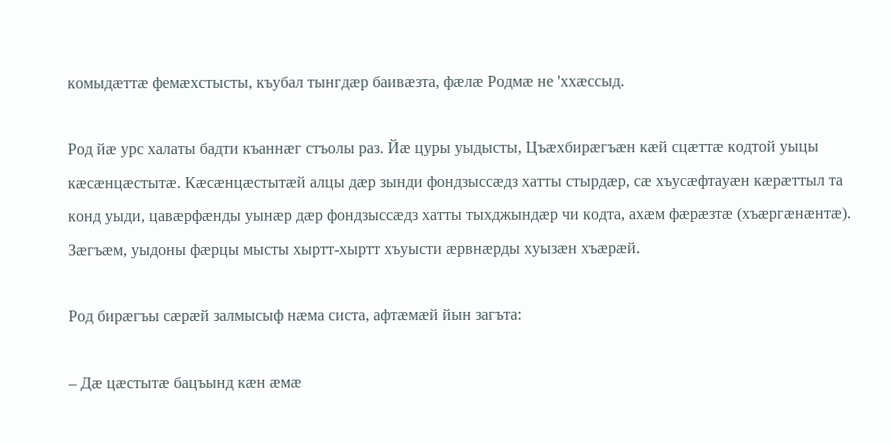комыдæттæ фемæхстысты, къубал тынгдæр баивæзта, фæлæ Родмæ не 'ххæссыд.

Род йæ урс халаты бадти къаннæг стъолы раз. Йæ цуры уыдысты, Цъæхбирæгъæн кæй сцæттæ кодтой уыцы кæсæнцæстытæ. Кæсæнцæстытæй алцы дæр зынди фондзыссæдз хатты стырдæр, сæ хъусæфтауæн кæрæттыл та конд уыди, цавæрфæнды уынæр дæр фондзыссæдз хатты тыхджындæр чи кодта, ахæм фæрæзтæ (хъæргæнæнтæ). Зæгъæм, уыдоны фæрцы мысты хыртт-хыртт хъуысти æрвнæрды хуызæн хъæрæй.

Род бирæгъы сæрæй залмысыф нæма систа, афтæмæй йын загъта:

– Дæ цæстытæ бацъынд кæн æмæ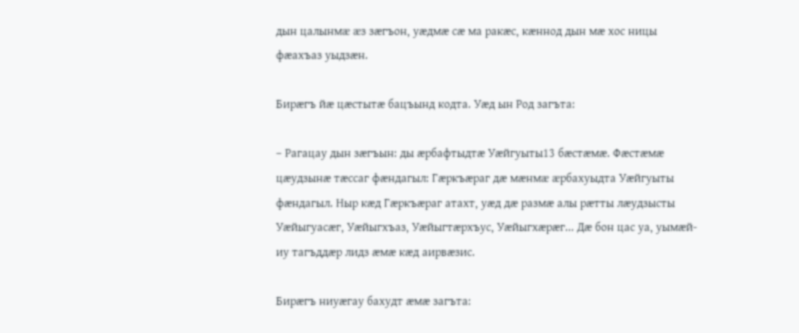дын цалынмæ æз зæгъон, уæдмæ сæ ма ракæс, кæннод дын мæ хос ницы фæахъаз уыдзæн.

Бирæгъ йæ цæстытæ бацъынд кодта. Уæд ын Род загъта:

– Рагацау дын зæгъын: ды æрбафтыдтæ Уæйгуыты13 бæстæмæ. Фæстæмæ цæудзынæ тæссаг фæндагыл: Гæркъæраг дæ мæнмæ æрбахуыдта Уæйгуыты фæндагыл. Ныр кæд Гæркъæраг атахт, уæд дæ размæ алы рæтты лæудзысты Уæйыгуасæг, Уæйыгхъаз, Уæйыгтæрхъус, Уæйыгхæрæг... Дæ бон цас уа, уымæй-иу тагъддæр лидз æмæ кæд аирвæзис.

Бирæгъ ниуæгау бахудт æмæ загъта: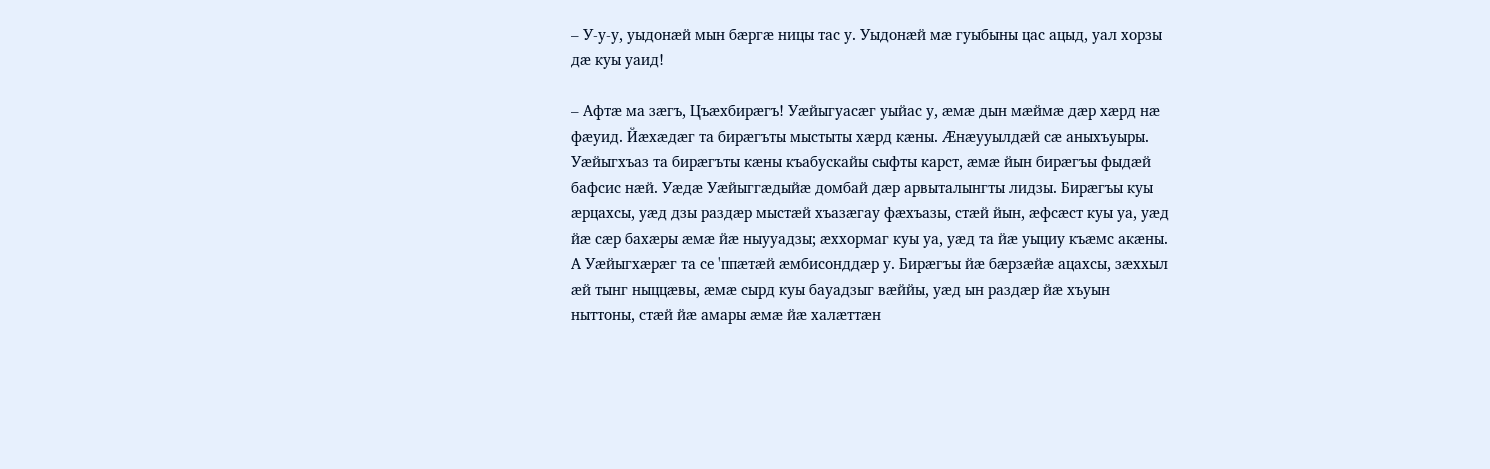– У-у-у, уыдонæй мын бæргæ ницы тас у. Уыдонæй мæ гуыбыны цас ацыд, уал хорзы дæ куы уаид!

– Афтæ ма зæгъ, Цъæхбирæгъ! Уæйыгуасæг уыйас у, æмæ дын мæймæ дæр хæрд нæ фæуид. Йæхæдæг та бирæгъты мыстыты хæрд кæны. Æнæууылдæй сæ аныхъуыры. Уæйыгхъаз та бирæгъты кæны къабускайы сыфты карст, æмæ йын бирæгъы фыдæй бафсис нæй. Уæдæ Уæйыггæдыйæ домбай дæр арвыталынгты лидзы. Бирæгъы куы æрцахсы, уæд дзы раздæр мыстæй хъазæгау фæхъазы, стæй йын, æфсæст куы уа, уæд йæ сæр бахæры æмæ йæ ныууадзы; æххормаг куы уа, уæд та йæ уыциу къæмс акæны. А Уæйыгхæрæг та се 'ппæтæй æмбисонддæр у. Бирæгъы йæ бæрзæйæ ацахсы, зæххыл æй тынг ныццæвы, æмæ сырд куы бауадзыг вæййы, уæд ын раздæр йæ хъуын ныттоны, стæй йæ амары æмæ йæ халæттæн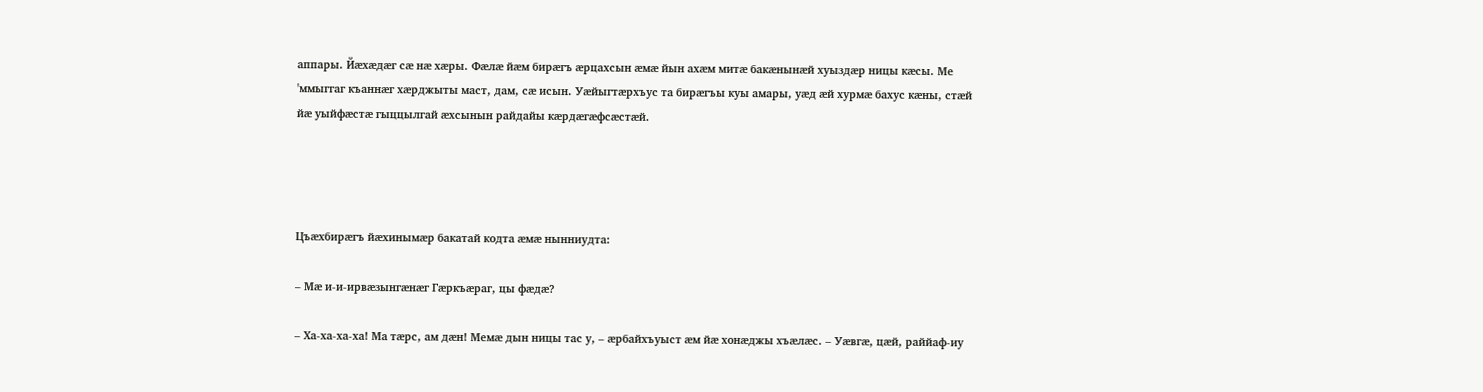аппары. Йæхæдæг сæ нæ хæры. Фæлæ йæм бирæгъ æрцахсын æмæ йын ахæм митæ бакæнынæй хуыздæр ницы кæсы. Ме 'ммыггаг къаннæг хæрджыты маст, дам, сæ исын. Уæйыгтæрхъус та бирæгъы куы амары, уæд æй хурмæ бахус кæны, стæй йæ уыйфæстæ гыццылгай æхсынын райдайы кæрдæгæфсæстæй.




Цъæхбирæгъ йæхинымæр бакатай кодта æмæ нынниудта:

– Мæ и-и-ирвæзынгæнæг Гæркъæраг, цы фæдæ?

– Ха-ха-ха-ха! Ма тæрс, ам дæн! Мемæ дын ницы тас у, – æрбайхъуыст æм йæ хонæджы хъæлæс. – Уæвгæ, цæй, раййаф-иу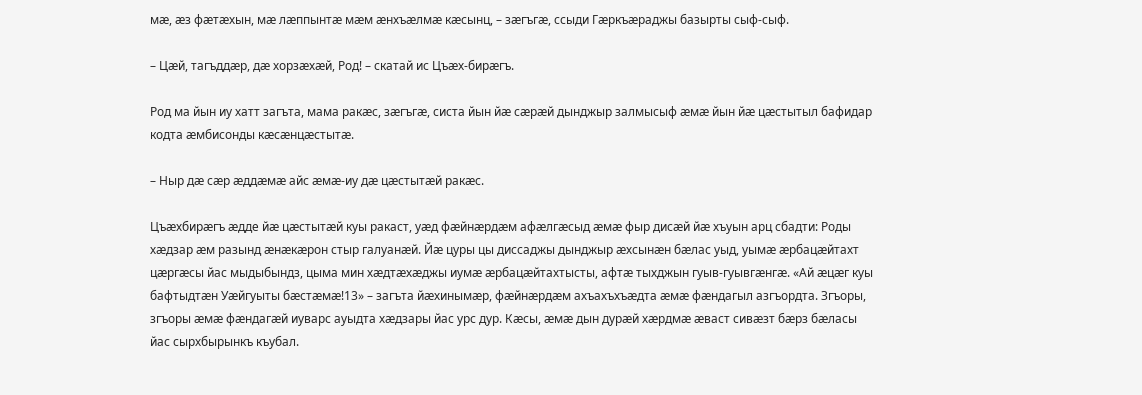мæ, æз фæтæхын, мæ лæппынтæ мæм æнхъæлмæ кæсынц, – зæгъгæ, ссыди Гæркъæраджы базырты сыф-сыф.

– Цæй, тагъддæр, дæ хорзæхæй, Род! – скатай ис Цъæх-бирæгъ.

Род ма йын иу хатт загъта, мама ракæс, зæгъгæ, систа йын йæ сæрæй дынджыр залмысыф æмæ йын йæ цæстытыл бафидар кодта æмбисонды кæсæнцæстытæ.

– Ныр дæ сæр æддæмæ айс æмæ-иу дæ цæстытæй ракæс.

Цъæхбирæгъ æдде йæ цæстытæй куы ракаст, уæд фæйнæрдæм афæлгæсыд æмæ фыр дисæй йæ хъуын арц сбадти: Роды хæдзар æм разынд æнæкæрон стыр галуанæй. Йæ цуры цы диссаджы дынджыр æхсынæн бæлас уыд, уымæ æрбацæйтахт цæргæсы йас мыдыбындз, цыма мин хæдтæхæджы иумæ æрбацæйтахтысты, афтæ тыхджын гуыв-гуывгæнгæ. «Ай æцæг куы бафтыдтæн Уæйгуыты бæстæмæ!13» – загъта йæхинымæр, фæйнæрдæм ахъахъхъæдта æмæ фæндагыл азгъордта. Згъоры, згъоры æмæ фæндагæй иуварс ауыдта хæдзары йас урс дур. Кæсы, æмæ дын дурæй хæрдмæ æваст сивæзт бæрз бæласы йас сырхбырынкъ къубал.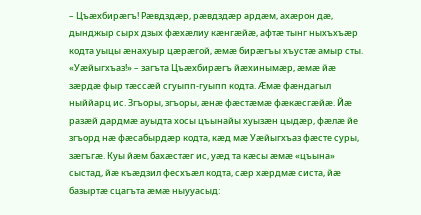– Цъæхбирæгъ! Рæвдздæр, рæвдздæр ардæм, ахæрон дæ, дынджыр сырх дзых фæхæлиу кæнгæйæ, афтæ тынг ныхъхъæр кодта уыцы æнахуыр цæрæгой, æмæ бирæгъы хъустæ амыр сты. «Уæйыгхъаз!» – загъта Цъæхбирæгъ йæхинымæр, æмæ йæ зæрдæ фыр тæссæй сгуыпп-гуыпп кодта. Æмæ фæндагыл ныййарц ис. Згъоры, згъоры, æнæ фæстæмæ фæкæсгæйæ. Йæ разæй дардмæ ауыдта хосы цъынайы хуызæн цыдæр, фæлæ йе згъорд нæ фæсабырдæр кодта, кæд мæ Уæйыгхъаз фæсте суры, зæгъгæ. Куы йæм бахæстæг ис, уæд та кæсы æмæ «цъына» сыстад, йæ къæдзил фесхъæл кодта, сæр хæрдмæ систа, йæ базыртæ сцагъта æмæ ныууасыд: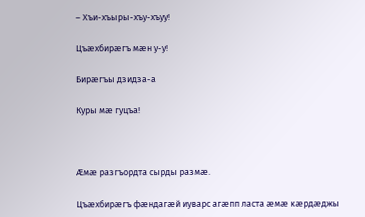– Хъи-хъыры-хъу-хъуу!

Цъæхбирæгъ мæн у-у!

Бирæгъы дзидза-а

Куры мæ гуцъа!



Æмæ разгъордта сырды размæ.

Цъæхбирæгъ фæндагæй иуварс агæпп ласта æмæ кæрдæджы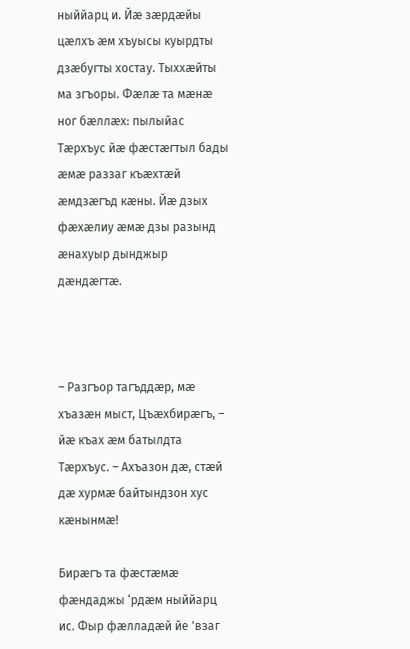ныййарц и. Йæ зæрдæйы цæлхъ æм хъуысы куырдты дзæбугты хостау. Тыххæйты ма згъоры. Фæлæ та мæнæ ног бæллæх: пылыйас Тæрхъус йæ фæстæгтыл бады æмæ раззаг къæхтæй æмдзæгъд кæны. Йæ дзых фæхæлиу æмæ дзы разынд æнахуыр дынджыр дæндæгтæ.



– Разгъор тагъддæр, мæ хъазæн мыст, Цъæхбирæгъ, – йæ къах æм батылдта Тæрхъус. – Ахъазон дæ, стæй дæ хурмæ байтындзон хус кæнынмæ!

Бирæгъ та фæстæмæ фæндаджы ‘рдæм ныййарц ис. Фыр фæлладæй йе 'взаг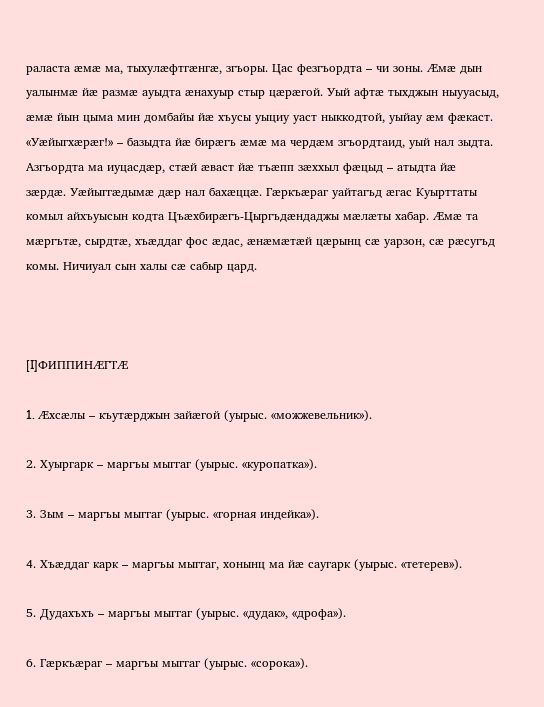раласта æмæ ма, тыхулæфтгæнгæ, згъоры. Цас фезгъордта – чи зоны. Æмæ дын уалынмæ йæ размæ ауыдта æнахуыр стыр цæрæгой. Уый афтæ тыхджын ныууасыд, æмæ йын цыма мин домбайы йæ хъусы уыциу уаст ныккодтой, уыйау æм фæкаст. «Уæйыгхæрæг!» – базыдта йæ бирæгъ æмæ ма чердæм згъордтаид, уый нал зыдта. Азгъордта ма иуцасдæр, стæй æваст йæ тъæпп зæххыл фæцыд – атыдта йæ зæрдæ. Уæйыггæдымæ дæр нал бахæццæ. Гæркъæраг уайтагъд æгас Куырттаты комыл айхъуысын кодта Цъæхбирæгъ-Цыргъдæндаджы мæлæты хабар. Æмæ та мæргътæ, сырдтæ, хъæддаг фос æдас, æнæмæтæй цæрынц сæ уарзон, сæ рæсугъд комы. Ничиуал сын халы сæ сабыр цард.



[I]ФИППИНÆГТÆ

1. Æхсæлы – къутæрджын зайæгой (уырыс. «можжевельник»).

2. Хуыргарк – маргъы мыггаг (уырыс. «куропатка»).

3. Зым – маргъы мыггаг (уырыс. «горная индейка»).

4. Хъæддаг карк – маргъы мыггаг, хонынц ма йæ саугарк (уырыс. «тетерев»).

5. Дудахъхъ – маргъы мыггаг (уырыс. «дудак», «дрофа»).

6. Гæркъæраг – маргъы мыггаг (уырыс. «сорока»).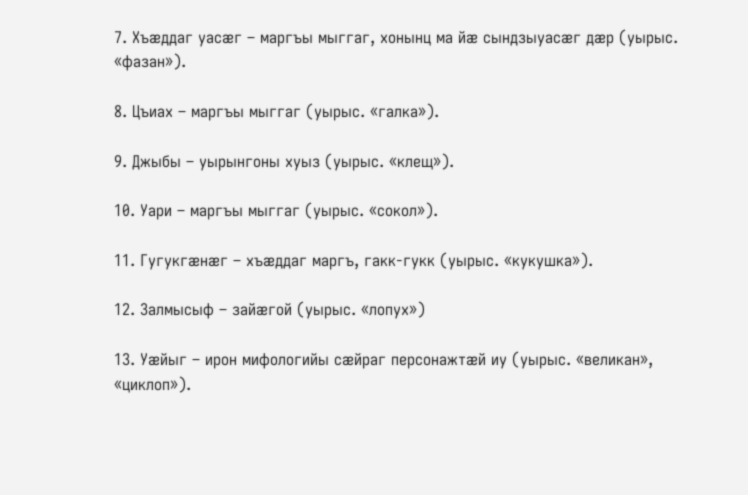7. Хъæддаг уасæг – маргъы мыггаг, хонынц ма йæ сындзыуасæг дæр (уырыс. «фазан»).

8. Цъиах – маргъы мыггаг (уырыс. «галка»).

9. Джыбы – уырынгоны хуыз (уырыс. «клещ»).

10. Уари – маргъы мыггаг (уырыс. «сокол»).

11. Гугукгæнæг – хъæддаг маргъ, гакк-гукк (уырыс. «кукушка»).

12. Залмысыф – зайæгой (уырыс. «лопух»)

13. Уæйыг – ирон мифологийы сæйраг персонажтæй иу (уырыс. «великан», «циклоп»).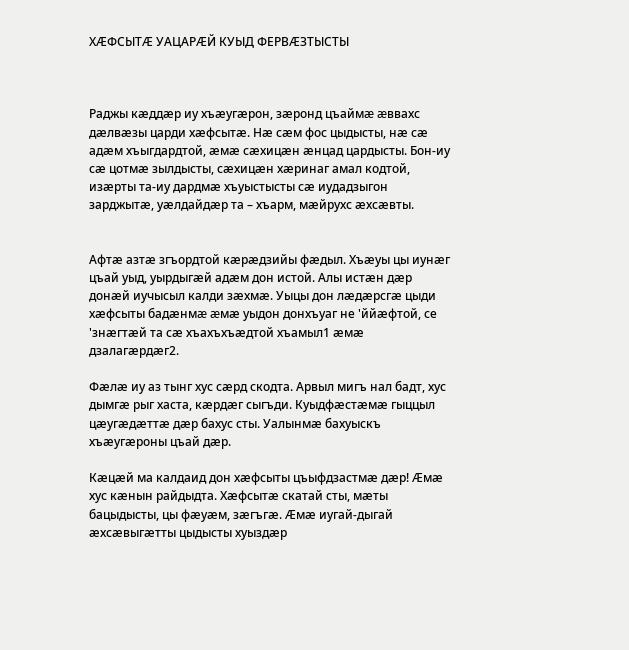ХÆФСЫТÆ УАЦАРÆЙ КУЫД ФЕРВÆЗТЫСТЫ



Раджы кæддæр иу хъæугæрон, зæронд цъаймæ æввахс дæлвæзы царди хæфсытæ. Нæ сæм фос цыдысты, нæ сæ адæм хъыгдардтой, æмæ сæхицæн æнцад цардысты. Бон-иу сæ цотмæ зылдысты, сæхицæн хæринаг амал кодтой, изæрты та-иу дардмæ хъуыстысты сæ иудадзыгон зарджытæ, уæлдайдæр та – хъарм, мæйрухс æхсæвты.


Афтæ азтæ згъордтой кæрæдзийы фæдыл. Хъæуы цы иунæг цъай уыд, уырдыгæй адæм дон истой. Алы истæн дæр донæй иучысыл калди зæхмæ. Уыцы дон лæдæрсгæ цыди хæфсыты бадæнмæ æмæ уыдон донхъуаг не 'ййæфтой, се 'знæгтæй та сæ хъахъхъæдтой хъамыл1 æмæ дзалагæрдæг2.

Фæлæ иу аз тынг хус сæрд скодта. Арвыл мигъ нал бадт, хус дымгæ рыг хаста, кæрдæг сыгъди. Куыдфæстæмæ гыццыл цæугæдæттæ дæр бахус сты. Уалынмæ бахуыскъ хъæугæроны цъай дæр.

Кæцæй ма калдаид дон хæфсыты цъыфдзастмæ дæр! Æмæ хус кæнын райдыдта. Хæфсытæ скатай сты, мæты бацыдысты, цы фæуæм, зæгъгæ. Æмæ иугай-дыгай æхсæвыгæтты цыдысты хуыздæр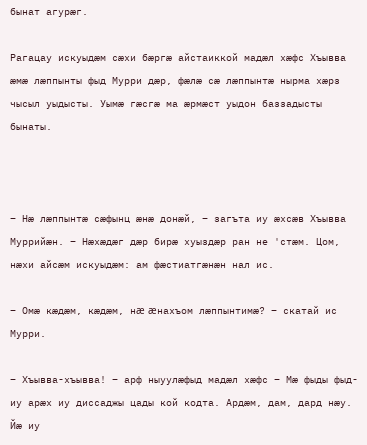бынат агурæг.

Рагацау искуыдæм сæхи бæргæ айстаиккой мадæл хæфс Хъывва æмæ лæппынты фыд Мурри дæр, фæлæ сæ лæппынтæ нырма хæрз чысыл уыдысты. Уымæ гæсгæ ма æрмæст уыдон баззадысты бынаты.



– Нæ лæппынтæ сæфынц æнæ донæй, – загъта иу æхсæв Хъывва Муррийæн. – Нæхæдæг дæр бирæ хуыздæр ран не 'стæм. Цом, нæхи айсæм искуыдæм: ам фæстиатгæнæн нал ис.

– Омæ кæдæм, кæдæм, нæ æнахъом лæппынтимæ? – скатай ис Мурри.

– Хъывва-хъывва! – арф ныуулæфыд мадæл хæфс – Мæ фыды фыд-иу арæх иу диссаджы цады кой кодта. Ардæм, дам, дард нæу. Йæ иу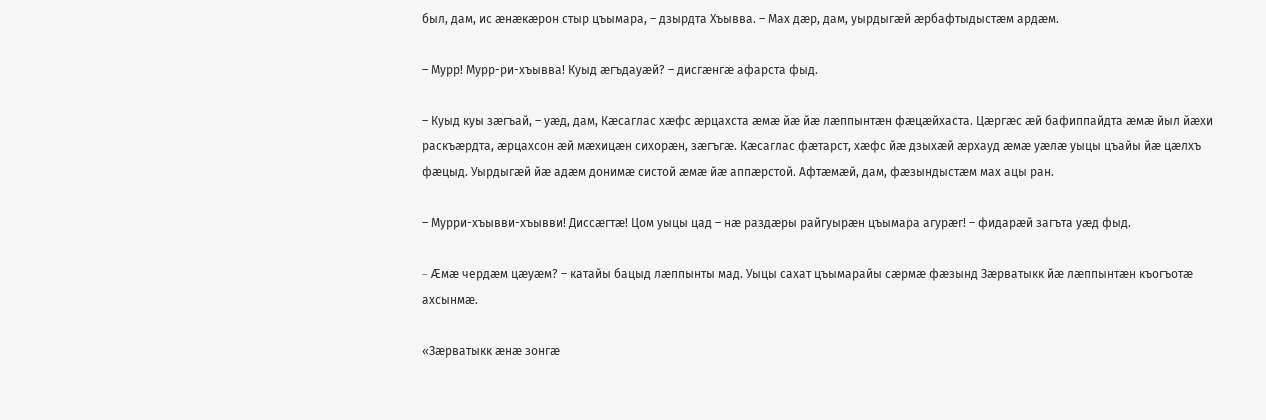был, дам, ис æнæкæрон стыр цъымара, – дзырдта Хъывва. – Мах дæр, дам, уырдыгæй æрбафтыдыстæм ардæм.

– Мурр! Мурр-ри-хъывва! Куыд æгъдауæй? – дисгæнгæ афарста фыд.

– Куыд куы зæгъай, – уæд, дам, Кæсаглас хæфс æрцахста æмæ йæ йæ лæппынтæн фæцæйхаста. Цæргæс æй бафиппайдта æмæ йыл йæхи раскъæрдта, æрцахсон æй мæхицæн сихорæн, зæгъгæ. Кæсаглас фæтарст, хæфс йæ дзыхæй æрхауд æмæ уæлæ уыцы цъайы йæ цæлхъ фæцыд. Уырдыгæй йæ адæм донимæ систой æмæ йæ аппæрстой. Афтæмæй, дам, фæзындыстæм мах ацы ран.

– Мурри-хъывви-хъывви! Диссæгтæ! Цом уыцы цад – нæ раздæры райгуырæн цъымара агурæг! – фидарæй загъта уæд фыд.

– Æмæ чердæм цæуæм? – катайы бацыд лæппынты мад. Уыцы сахат цъымарайы сæрмæ фæзынд Зæрватыкк йæ лæппынтæн къогъотæ ахсынмæ.

«Зæрватыкк æнæ зонгæ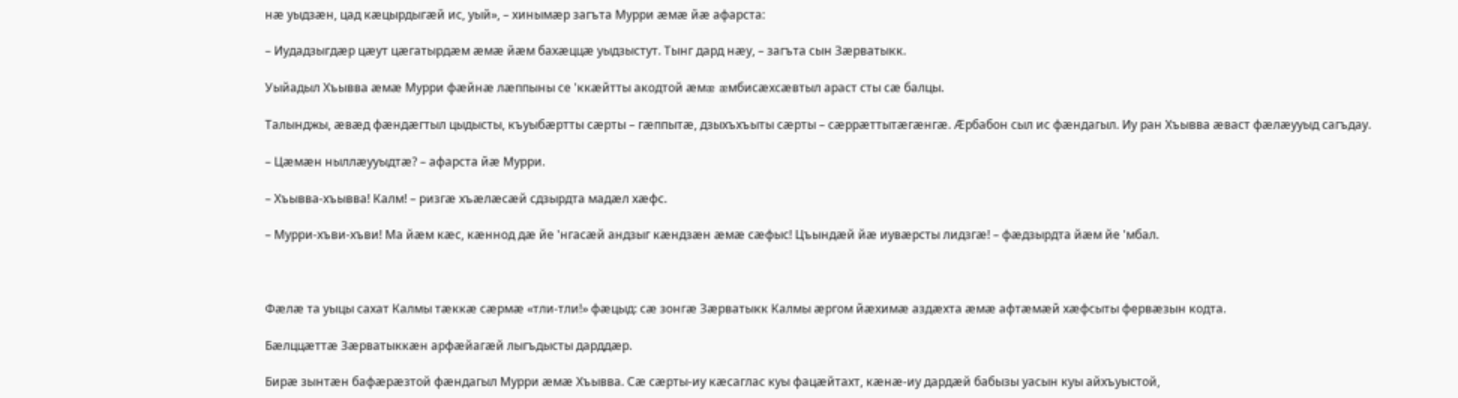нæ уыдзæн, цад кæцырдыгæй ис, уый», – хинымæр загъта Мурри æмæ йæ афарста:

– Иудадзыгдæр цæут цæгатырдæм æмæ йæм бахæццæ уыдзыстут. Тынг дард нæу, – загъта сын Зæрватыкк.

Уыйадыл Хъывва æмæ Мурри фæйнæ лæппыны се 'ккæйтты акодтой æмæ æмбисæхсæвтыл араст сты сæ балцы.

Талынджы, æвæд фæндæгтыл цыдысты, къуыбæртты сæрты – гæппытæ, дзыхъхъыты сæрты – сæррæттытæгæнгæ. Æрбабон сыл ис фæндагыл. Иу ран Хъывва æваст фæлæууыд сагъдау.

– Цæмæн ныллæууыдтæ? – афарста йæ Мурри.

– Хъывва-хъывва! Калм! – ризгæ хъæлæсæй сдзырдта мадæл хæфс.

– Мурри-хъви-хъви! Ма йæм кæс, кæннод дæ йе 'нгасæй андзыг кæндзæн æмæ сæфыс! Цъындæй йæ иувæрсты лидзгæ! – фæдзырдта йæм йе 'мбал.



Фæлæ та уыцы сахат Калмы тæккæ сæрмæ «тли-тли!» фæцыд: сæ зонгæ Зæрватыкк Калмы æргом йæхимæ аздæхта æмæ афтæмæй хæфсыты фервæзын кодта.

Бæлццæттæ Зæрватыккæн арфæйагæй лыгъдысты дарддæр.

Бирæ зынтæн бафæрæзтой фæндагыл Мурри æмæ Хъывва. Сæ сæрты-иу кæсаглас куы фацæйтахт, кæнæ-иу дардæй бабызы уасын куы айхъуыстой,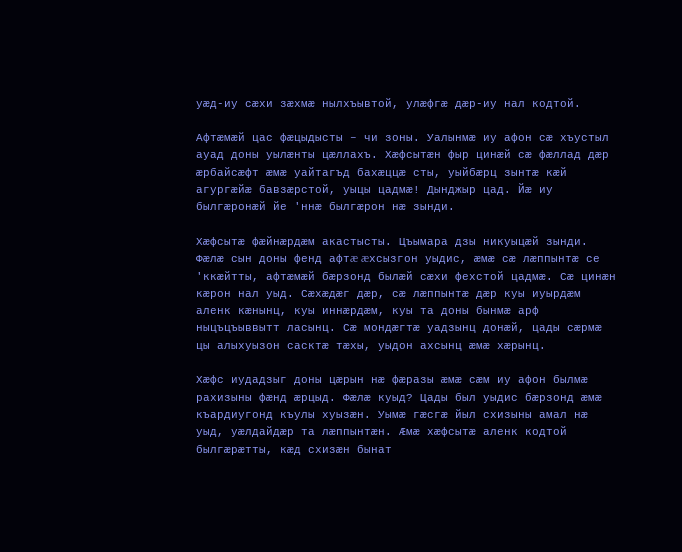уæд-иу сæхи зæхмæ нылхъывтой, улæфгæ дæр-иу нал кодтой.

Афтæмæй цас фæцыдысты – чи зоны. Уалынмæ иу афон сæ хъустыл ауад доны уылæнты цæллахъ. Хæфсытæн фыр цинæй сæ фæллад дæр æрбайсæфт æмæ уайтагъд бахæццæ сты, уыйбæрц зынтæ кæй агургæйæ бавзæрстой, уыцы цадмæ! Дынджыр цад. Йæ иу былгæронæй йе 'ннæ былгæрон нæ зынди.

Хæфсытæ фæйнæрдæм акастысты. Цъымара дзы никуыцæй зынди. Фæлæ сын доны фенд афтæ æхсызгон уыдис, æмæ сæ лæппынтæ се 'ккæйтты, афтæмæй бæрзонд былæй сæхи фехстой цадмæ. Сæ цинæн кæрон нал уыд. Сæхæдæг дæр, сæ лæппынтæ дæр куы иуырдæм аленк кæнынц, куы иннæрдæм, куы та доны бынмæ арф ныцъцъыввытт ласынц. Сæ мондæгтæ уадзынц донæй, цады сæрмæ цы алыхуызон сасктæ тæхы, уыдон ахсынц æмæ хæрынц.

Хæфс иудадзыг доны цæрын нæ фæразы æмæ сæм иу афон былмæ рахизыны фæнд æрцыд. Фæлæ куыд? Цады был уыдис бæрзонд æмæ къардиугонд къулы хуызæн. Уымæ гæсгæ йыл схизыны амал нæ уыд, уæлдайдæр та лæппынтæн. Æмæ хæфсытæ аленк кодтой былгæрæтты, кæд схизæн бынат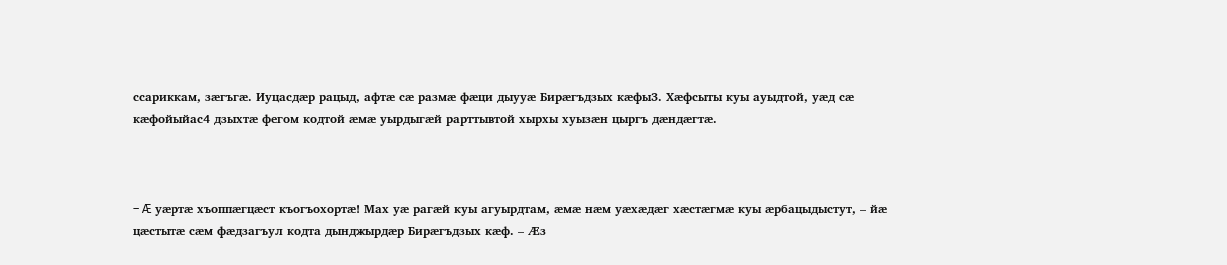ссариккам, зæгъгæ. Иуцасдæр рацыд, афтæ сæ размæ фæци дыууæ Бирæгъдзых кæфы3. Хæфсыты куы ауыдтой, уæд сæ кæфойыйас4 дзыхтæ фегом кодтой æмæ уырдыгæй рарттывтой хырхы хуызæн цыргъ дæндæгтæ.



– Æ уæртæ хъоппæгцæст къогъохортæ! Мах уæ рагæй куы агуырдтам, æмæ нæм уæхæдæг хæстæгмæ куы æрбацыдыстут, – йæ цæстытæ сæм фæдзагъул кодта дынджырдæр Бирæгъдзых кæф. – Æз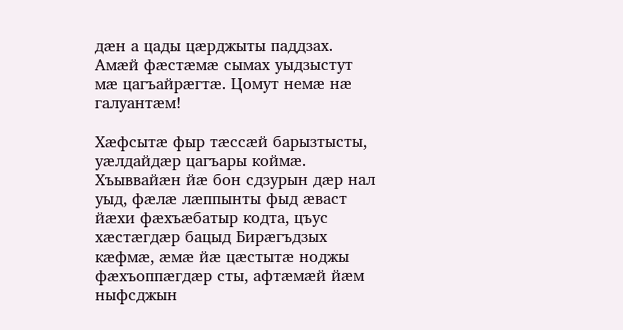дæн а цады цæрджыты паддзах. Амæй фæстæмæ сымах уыдзыстут мæ цагъайрæгтæ. Цомут немæ нæ галуантæм!

Хæфсытæ фыр тæссæй барызтысты, уæлдайдæр цагъары коймæ. Хъыввайæн йæ бон сдзурын дæр нал уыд, фæлæ лæппынты фыд æваст йæхи фæхъæбатыр кодта, цъус хæстæгдæр бацыд Бирæгъдзых кæфмæ, æмæ йæ цæстытæ ноджы фæхъоппæгдæр сты, афтæмæй йæм ныфсджын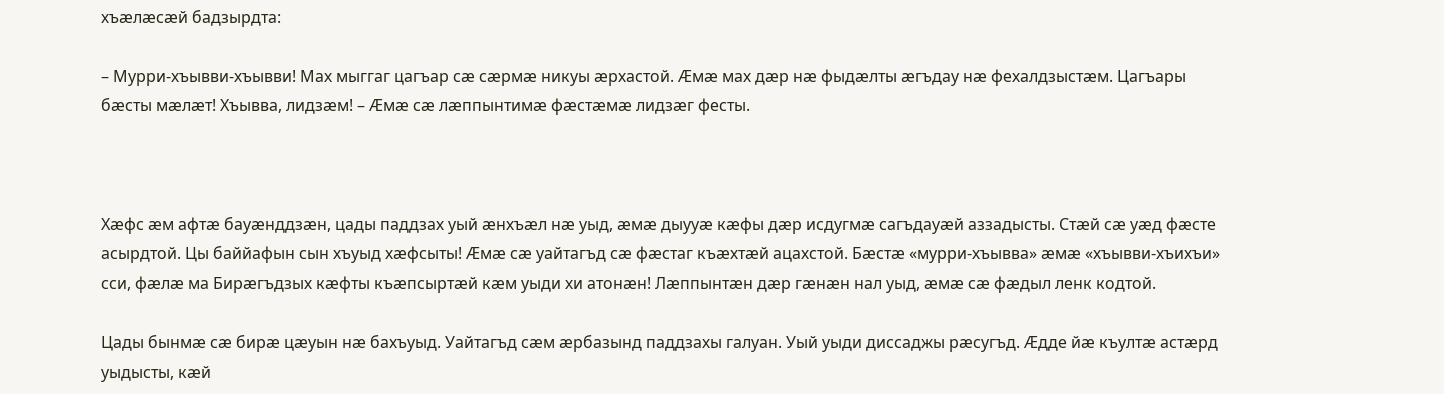хъæлæсæй бадзырдта:

– Мурри-хъывви-хъывви! Мах мыггаг цагъар сæ сæрмæ никуы æрхастой. Æмæ мах дæр нæ фыдæлты æгъдау нæ фехалдзыстæм. Цагъары бæсты мæлæт! Хъывва, лидзæм! – Æмæ сæ лæппынтимæ фæстæмæ лидзæг фесты.



Хæфс æм афтæ бауæнддзæн, цады паддзах уый æнхъæл нæ уыд, æмæ дыууæ кæфы дæр исдугмæ сагъдауæй аззадысты. Стæй сæ уæд фæсте асырдтой. Цы баййафын сын хъуыд хæфсыты! Æмæ сæ уайтагъд сæ фæстаг къæхтæй ацахстой. Бæстæ «мурри-хъывва» æмæ «хъывви-хъихъи» сси, фæлæ ма Бирæгъдзых кæфты къæпсыртæй кæм уыди хи атонæн! Лæппынтæн дæр гæнæн нал уыд, æмæ сæ фæдыл ленк кодтой.

Цады бынмæ сæ бирæ цæуын нæ бахъуыд. Уайтагъд сæм æрбазынд паддзахы галуан. Уый уыди диссаджы рæсугъд. Æдде йæ къултæ астæрд уыдысты, кæй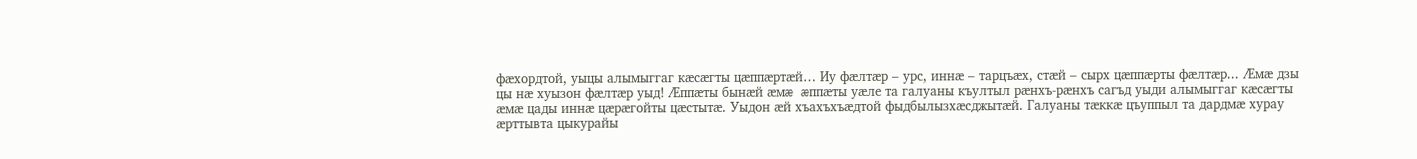фæхордтой, уыцы алымыггаг кæсæгты цæппæртæй… Иу фæлтæр – урс, иннæ – тарцъæх, стæй – сырх цæппæрты фæлтæр... Æмæ дзы цы нæ хуызон фæлтæр уыд! Æппæты бынæй æмæ æппæты уæле та галуаны къултыл рæнхъ-рæнхъ сагъд уыди алымыггаг кæсæгты æмæ цады иннæ цæрæгойты цæстытæ. Уыдон æй хъахъхъæдтой фыдбылызхæсджытæй. Галуаны тæккæ цъуппыл та дардмæ хурау æрттывта цыкурайы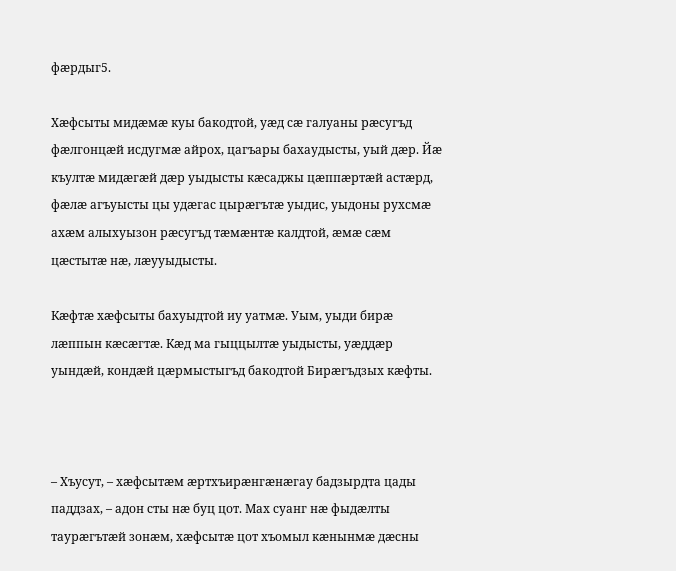фæрдыг5.

Хæфсыты мидæмæ куы бакодтой, уæд сæ галуаны рæсугъд фæлгонцæй исдугмæ айрох, цагъары бахаудысты, уый дæр. Йæ къултæ мидæгæй дæр уыдысты кæсаджы цæппæртæй астæрд, фæлæ агъуысты цы удæгас цырæгътæ уыдис, уыдоны рухсмæ ахæм алыхуызон рæсугъд тæмæнтæ калдтой, æмæ сæм цæстытæ нæ, лæууыдысты.

Кæфтæ хæфсыты бахуыдтой иу уатмæ. Уым, уыди бирæ лæппын кæсæгтæ. Кæд ма гыццылтæ уыдысты, уæддæр уындæй, кондæй цæрмыстыгъд бакодтой Бирæгъдзых кæфты.



– Хъусут, – хæфсытæм æртхъирæнгæнæгау бадзырдта цады паддзах, – адон сты нæ буц цот. Мах суанг нæ фыдæлты таурæгътæй зонæм, хæфсытæ цот хъомыл кæнынмæ дæсны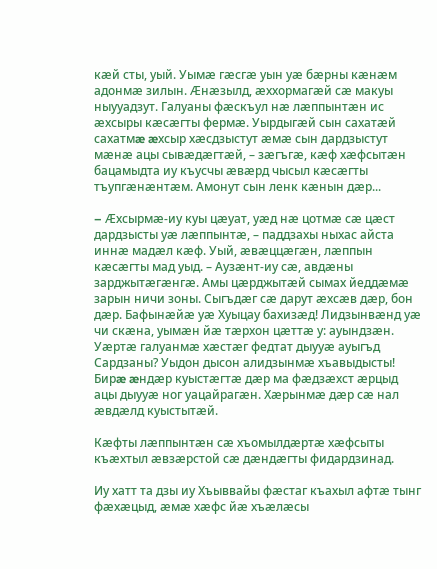кæй сты, уый. Уымæ гæсгæ уын уæ бæрны кæнæм адонмæ зилын. Æнæзылд, æххормагæй сæ макуы ныууадзут. Галуаны фæскъул нæ лæппынтæн ис æхсыры кæсæгты фермæ. Уырдыгæй сын сахатæй сахатмæ æхсыр хæсдзыстут æмæ сын дардзыстут мæнæ ацы сывæдæгтæй, – зæгъгæ, кæф хæфсытæн бацамыдта иу къусчы æвæрд чысыл кæсæгты тъупгæнæнтæм. Амонут сын ленк кæнын дæр...

– Æхсырмæ-иу куы цæуат, уæд нæ цотмæ сæ цæст дардзысты уæ лæппынтæ, – паддзахы ныхас айста иннæ мадæл кæф. Уый, æвæццæгæн, лæппын кæсæгты мад уыд. – Аузæнт-иу сæ, авдæны зарджытæгæнгæ. Амы цæрджытæй сымах йеддæмæ зарын ничи зоны. Сыгъдæг сæ дарут æхсæв дæр, бон дæр. Бафынæйæ уæ Хуыцау бахизæд! Лидзынвæнд уæ чи скæна, уымæн йæ тæрхон цæттæ у: ауындзæн. Уæртæ галуанмæ хæстæг федтат дыууæ ауыгъд Сардзаны? Уыдон дысон алидзынмæ хъавыдысты! Бирæ æндæр куыстæгтæ дæр ма фæдзæхст æрцыд ацы дыууæ ног уацайрагæн. Хæрынмæ дæр сæ нал æвдæлд куыстытæй.

Кæфты лæппынтæн сæ хъомылдæртæ хæфсыты къæхтыл æвзæрстой сæ дæндæгты фидардзинад.

Иу хатт та дзы иу Хъыввайы фæстаг къахыл афтæ тынг фæхæцыд, æмæ хæфс йæ хъæлæсы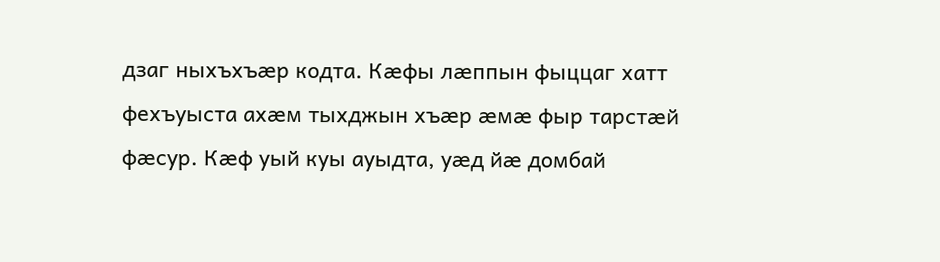дзаг ныхъхъæр кодта. Кæфы лæппын фыццаг хатт фехъуыста ахæм тыхджын хъæр æмæ фыр тарстæй фæсур. Кæф уый куы ауыдта, уæд йæ домбай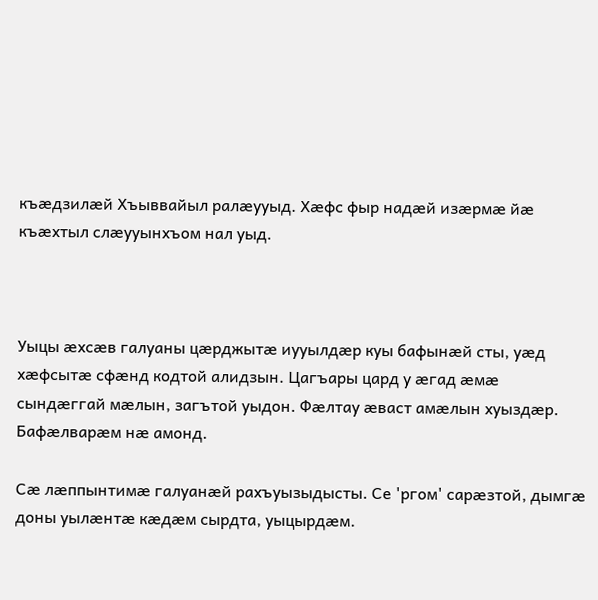къæдзилæй Хъыввайыл ралæууыд. Хæфс фыр надæй изæрмæ йæ къæхтыл слæууынхъом нал уыд.



Уыцы æхсæв галуаны цæрджытæ иууылдæр куы бафынæй сты, уæд хæфсытæ сфæнд кодтой алидзын. Цагъары цард у æгад æмæ сындæггай мæлын, загътой уыдон. Фæлтау æваст амæлын хуыздæр. Бафæлварæм нæ амонд.

Сæ лæппынтимæ галуанæй рахъуызыдысты. Се 'ргом' сарæзтой, дымгæ доны уылæнтæ кæдæм сырдта, уыцырдæм.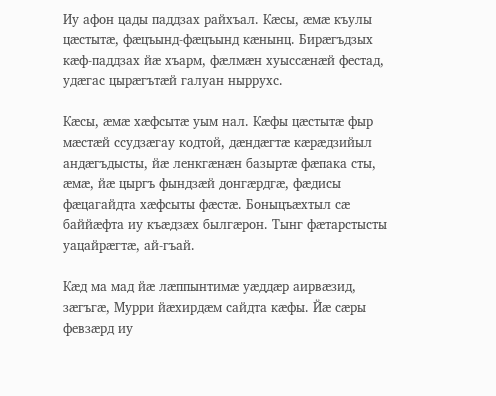Иу афон цады паддзах райхъал. Кæсы, æмæ къулы цæстытæ, фæцъынд-фæцъынд кæнынц. Бирæгъдзых кæф-паддзах йæ хъарм, фæлмæн хуыссæнæй фестад, удæгас цырæгътæй галуан ныррухс.

Кæсы, æмæ хæфсытæ уым нал. Кæфы цæстытæ фыр мæстæй ссудзæгау кодтой, дæндæгтæ кæрæдзийыл андæгъдысты, йæ ленкгæнæн базыртæ фæпака сты, æмæ, йæ цыргъ фындзæй донгæрдгæ, фæдисы фæцагайдта хæфсыты фæстæ. Боныцъæхтыл сæ баййæфта иу къæдзæх былгæрон. Тынг фæтарстысты уацайрæгтæ, ай-гъай.

Кæд ма мад йæ лæппынтимæ уæддæр аирвæзид, зæгъгæ, Мурри йæхирдæм сайдта кæфы. Йæ сæры февзæрд иу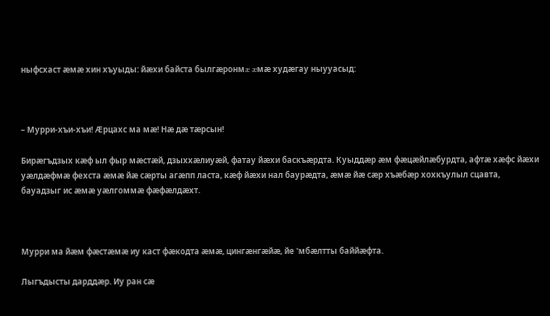ныфсхаст æмæ хин хъуыды: йæхи байста былгæронмæ æмæ худæгау ныууасыд:



– Мурри-хъи-хъи! Æрцахс ма мæ! Нæ дæ тæрсын!

Бирæгъдзых кæф ыл фыр мæстæй, дзыххæлиуæй, фатау йæхи баскъæрдта. Куыддæр æм фæцæйлæбурдта, афтæ хæфс йæхи уæлдæфмæ фехста æмæ йæ сæрты агæпп ласта, кæф йæхи нал баурæдта, æмæ йæ сæр хъæбæр хохкъулыл сцавта, бауадзыг ис æмæ уæлгоммæ фæфæлдæхт.



Мурри ма йæм фæстæмæ иу каст фæкодта æмæ, цингæнгæйæ, йе 'мбæлтты баййæфта.

Лыгъдысты дарддæр. Иу ран сæ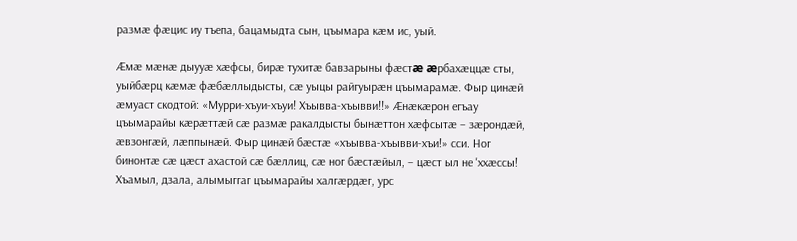размæ фæцис иу тъепа, бацамыдта сын, цъымара кæм ис, уый.

Æмæ мæнæ дыууæ хæфсы, бирæ тухитæ бавзарыны фæстæ æрбахæццæ сты, уыйбæрц кæмæ фæбæллыдысты, сæ уыцы райгуырæн цъымарамæ. Фыр цинæй æмуаст скодтой: «Мурри-хъуи-хъуи! Хъывва-хъывви!!» Æнæкæрон егъау цъымарайы кæрæттæй сæ размæ ракалдысты бынæттон хæфсытæ – зæрондæй, æвзонгæй, лæппынæй. Фыр цинæй бæстæ «хъывва-хъывви-хъи!» сси. Ног бинонтæ сæ цæст ахастой сæ бæллиц, сæ ног бæстæйыл, – цæст ыл не 'ххæссы! Хъамыл, дзала, алымыггаг цъымарайы халгæрдæг, урс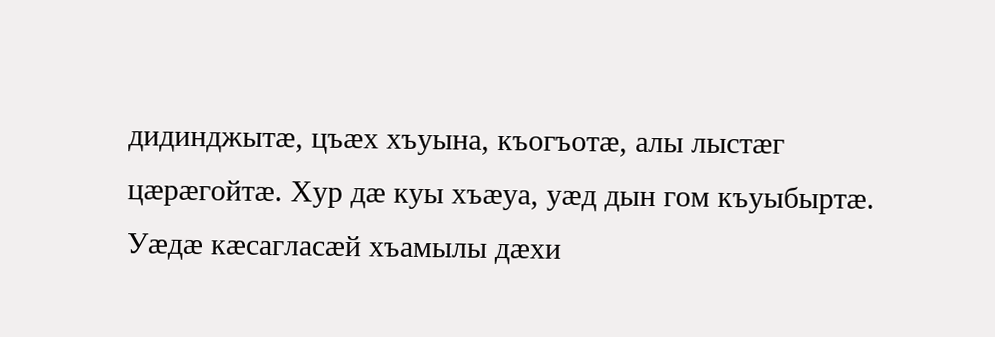дидинджытæ, цъæх хъуына, къогъотæ, алы лыстæг цæрæгойтæ. Хур дæ куы хъæуа, уæд дын гом къуыбыртæ. Уæдæ кæсагласæй хъамылы дæхи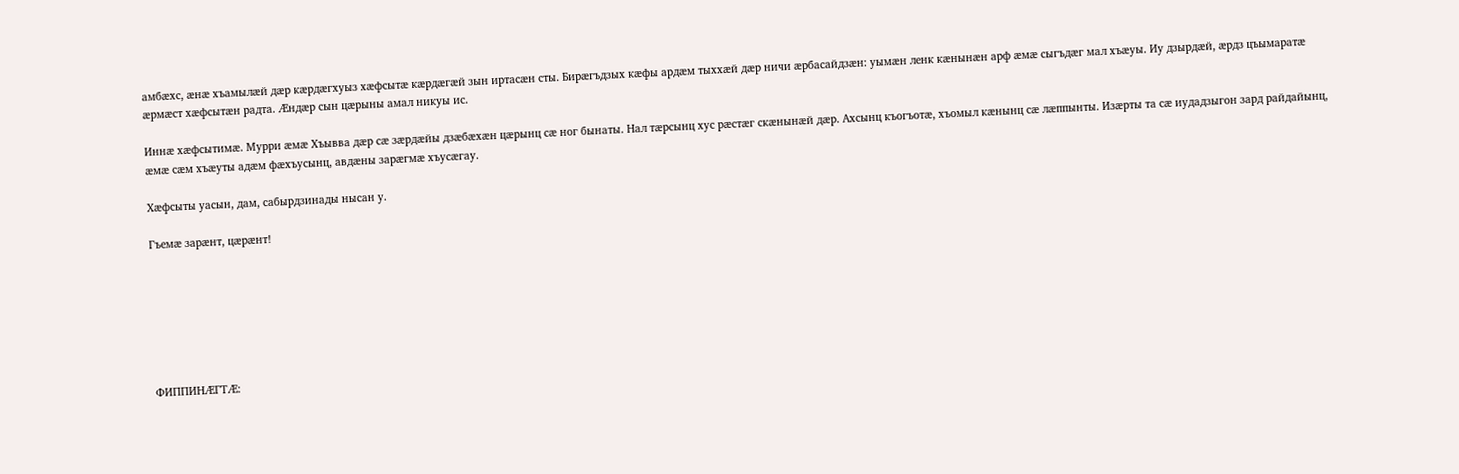амбæхс, æнæ хъамылæй дæр кæрдæгхуыз хæфсытæ кæрдæгæй зын иртасæн сты. Бирæгъдзых кæфы ардæм тыххæй дæр ничи æрбасайдзæн: уымæн ленк кæнынæн арф æмæ сыгъдæг мал хъæуы. Иу дзырдæй, æрдз цъымаратæ æрмæст хæфсытæн радта. Æндæр сын цæрыны амал никуы ис.

Иннæ хæфсытимæ. Мурри æмæ Хъывва дæр сæ зæрдæйы дзæбæхæн цæрынц сæ ног бынаты. Нал тæрсынц хус рæстæг скæнынæй дæр. Ахсынц къогъотæ, хъомыл кæнынц сæ лæппынты. Изæрты та сæ иудадзыгон зард райдайынц, æмæ сæм хъæуты адæм фæхъусынц, авдæны зарæгмæ хъусæгау.

Хæфсыты уасын, дам, сабырдзинады нысан у.

Гъемæ зарæнт, цæрæнт!







ФИППИНÆГТÆ: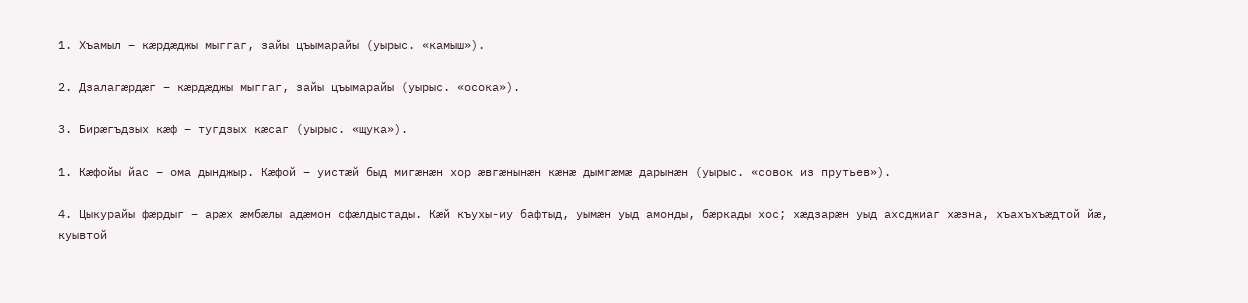1. Хъамыл – кæрдæджы мыггаг, зайы цъымарайы (уырыс. «камыш»).

2. Дзалагæрдæг – кæрдæджы мыггаг, зайы цъымарайы (уырыс. «осока»).

3. Бирæгъдзых кæф – тугдзых кæсаг (уырыс. «щука»).

1. Кæфойы йас – ома дынджыр. Кæфой – уистæй быд мигæнæн хор æвгæнынæн кæнæ дымгæмæ дарынæн (уырыс. «совок из прутьев»).

4. Цыкурайы фæрдыг – арæх æмбæлы адæмон сфæлдыстады. Кæй къухы-иу бафтыд, уымæн уыд амонды, бæркады хос; хæдзарæн уыд ахсджиаг хæзна, хъахъхъæдтой йæ, куывтой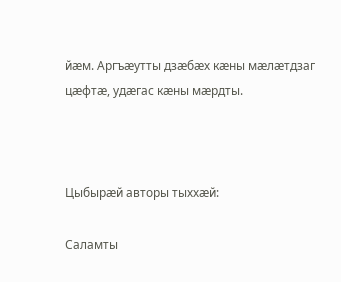йæм. Аргъæутты дзæбæх кæны мæлæтдзаг цæфтæ, удæгас кæны мæрдты.



Цыбырæй авторы тыххæй:

Саламты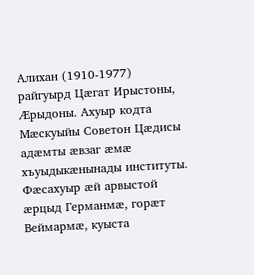Алихан (1910-1977) райгуырд Цæгат Ирыстоны, Æрыдоны. Ахуыр кодта Мæскуыйы Советон Цæдисы адæмты æвзаг æмæ хъуыдыкæнынады институты. Фæсахуыр æй арвыстой æрцыд Германмæ, горæт Веймармæ, куыста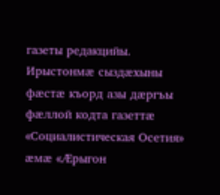газеты редакцийы. Ирыстонмæ сыздæхыны фæстæ къорд азы дæргъы фæллой кодта газеттæ «Социалистическая Осетия» æмæ «Æрыгон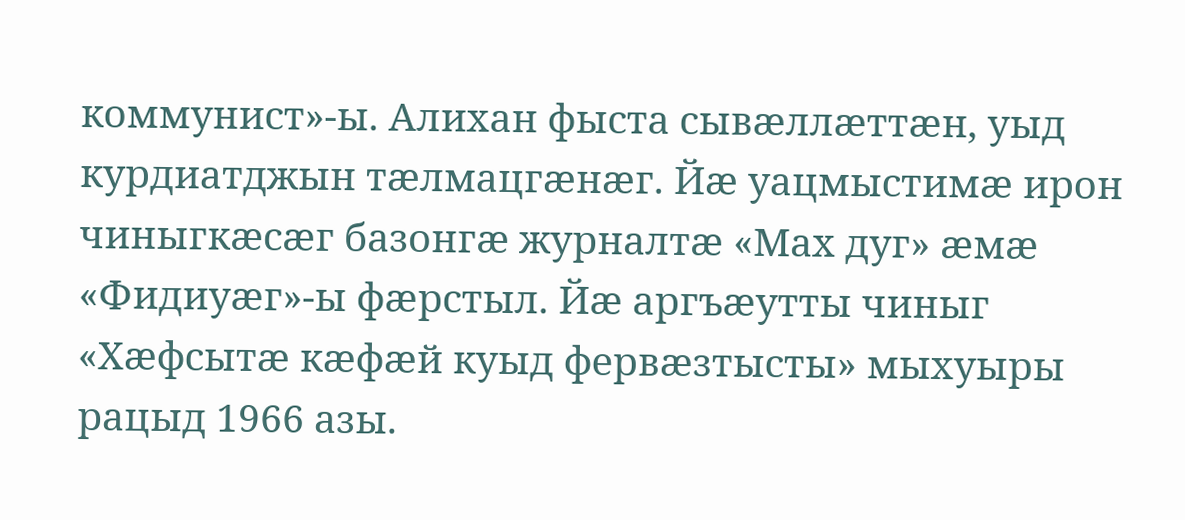коммунист»-ы. Алихан фыста сывæллæттæн, уыд курдиатджын тæлмацгæнæг. Йæ уацмыстимæ ирон чиныгкæсæг базонгæ журналтæ «Мах дуг» æмæ «Фидиуæг»-ы фæрстыл. Йæ аргъæутты чиныг «Хæфсытæ кæфæй куыд фервæзтысты» мыхуыры рацыд 1966 азы.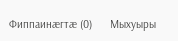Фиппаинæгтæ (0)      Мыхуыры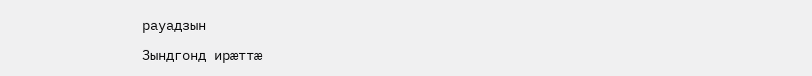рауадзын

Зындгонд ирæттæ